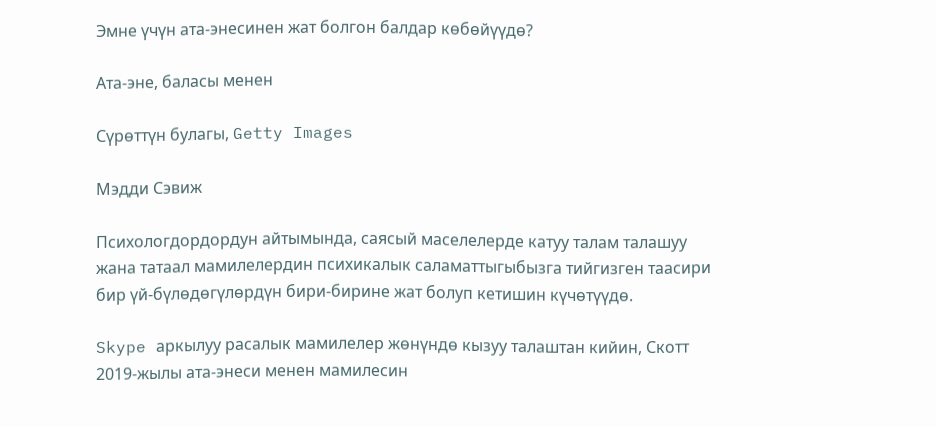Эмне үчүн ата-энесинен жат болгон балдар көбөйүүдө?

Ата-эне, баласы менен

Сүрөттүн булагы, Getty Images

Мэдди Сэвиж

Психологдордордун айтымында, саясый маселелерде катуу талам талашуу жана татаал мамилелердин психикалык саламаттыгыбызга тийгизген таасири бир үй-бүлөдөгүлөрдүн бири-бирине жат болуп кетишин күчөтүүдө.

Skype аркылуу расалык мамилелер жөнүндө кызуу талаштан кийин, Скотт 2019-жылы ата-энеси менен мамилесин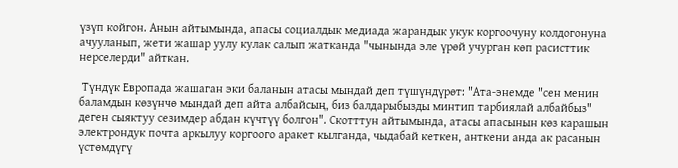үзүп койгон. Анын айтымында, апасы социалдык медиада жарандык укук коргоочуну колдогонуна ачууланып, жети жашар уулу кулак салып жатканда "чынында эле үрөй учурган көп расисттик нерселерди" айткан.

 Түндүк Европада жашаган эки баланын атасы мындай деп түшүндүрөт: "Ата-энемде "сен менин баламдын көзүнчө мындай деп айта албайсың, биз балдарыбызды минтип тарбиялай албайбыз" деген сыяктуу сезимдер абдан күчтүү болгон". Скотттун айтымында, атасы апасынын көз карашын электрондук почта аркылуу коргоого аракет кылганда, чыдабай кеткен, анткени анда ак расанын үстөмдүгү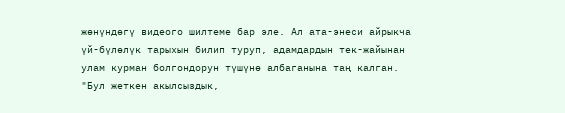жөнүндөгү видеого шилтеме бар эле. Ал ата-энеси айрыкча үй-бүлөлүк тарыхын билип туруп, адамдардын тек-жайынан улам курман болгондорун түшүнө албаганына таң калган. "Бул жеткен акылсыздык,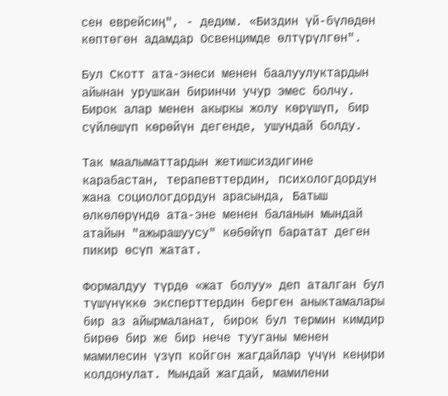сен еврейсиӊ", - дедим. «Биздин үй-бүлөдөн көптөгөн адамдар Освенцимде өлтүрүлгөн".

Бул Скотт ата-энеси менен баалуулуктардын айынан урушкан биринчи учур эмес болчу. Бирок алар менен акыркы жолу көрүшүп, бир сүйлөшүп көрөйүн дегенде, ушундай болду.

Так маалыматтардын жетишсиздигине карабастан, терапевттердин, психологдордун жана социологдордун арасында, Батыш өлкөлөрүндө ата-эне менен баланын мындай атайын "ажырашуусу" көбөйүп баратат деген пикир өсүп жатат.

Формалдуу түрдө «жат болуу» деп аталган бул түшүнүккө эксперттердин берген аныктамалары бир аз айырмаланат, бирок бул термин кимдир бирөө бир же бир нече тууганы менен мамилесин үзүп койгон жагдайлар үчүн кеңири колдонулат. Мындай жагдай, мамилени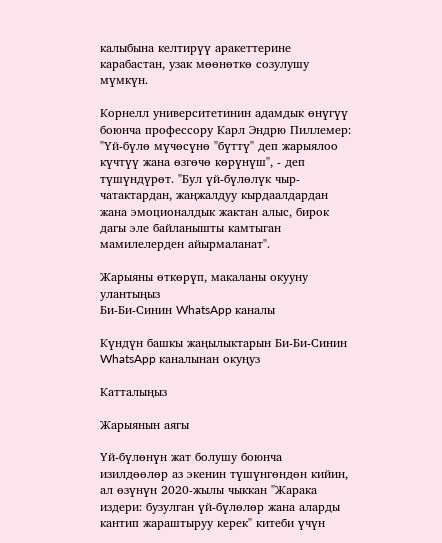калыбына келтирүү аракеттерине карабастан, узак мөөнөткө созулушу мүмкүн.

Корнелл университетинин адамдык өнүгүү боюнча профессору Карл Эндрю Пиллемер: "Үй-бүлө мүчөсүнө "бүттү" деп жарыялоо күчтүү жана өзгөчө көрүнүш", - деп түшүндүрөт. "Бул үй-бүлөлүк чыр-чатактардан, жаңжалдуу кырдаалдардан жана эмоционалдык жактан алыс, бирок дагы эле байланышты камтыган мамилелерден айырмаланат".

Жарыяны өткөрүп, макаланы окууну улантыңыз
Би-Би-Синин WhatsApp каналы

Күндүн башкы жаңылыктарын Би-Би-Синин WhatsApp каналынан окуңуз

Катталыңыз

Жарыянын аягы

Үй-бүлөнүн жат болушу боюнча изилдөөлөр аз экенин түшүнгөндөн кийин, ал өзүнүн 2020-жылы чыккан "Жарака издери: бузулган үй-бүлөлөр жана аларды кантип жараштыруу керек" китеби үчүн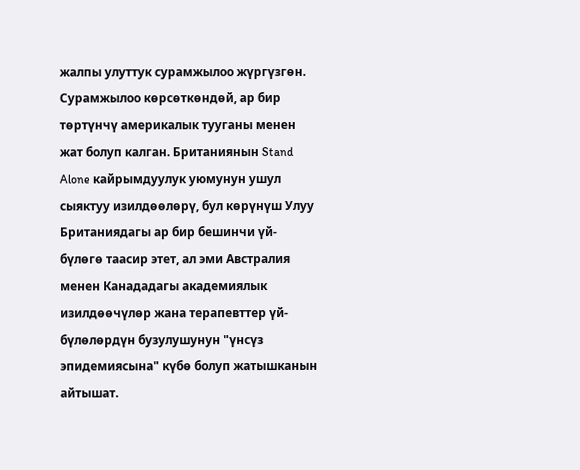жалпы улуттук сурамжылоо жүргүзгөн. Сурамжылоо көрсөткөндөй, ар бир төртүнчү америкалык тууганы менен жат болуп калган. Британиянын Stand Alone кайрымдуулук уюмунун ушул сыяктуу изилдөөлөрү, бул көрүнүш Улуу Британиядагы ар бир бешинчи үй-бүлөгө таасир этет, ал эми Австралия менен Канададагы академиялык изилдөөчүлөр жана терапевттер үй-бүлөлөрдүн бузулушунун "үнсүз эпидемиясына" күбө болуп жатышканын айтышат.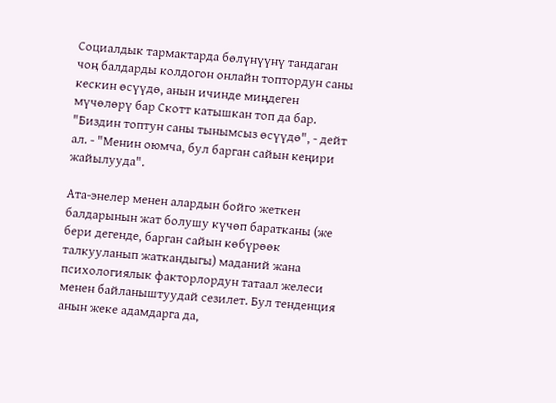Социалдык тармактарда бөлүнүүнү тандаган чоң балдарды колдогон онлайн топтордун саны кескин өсүүдө, анын ичинде миңдеген мүчөлөрү бар Скотт катышкан топ да бар. "Биздин топтун саны тынымсыз өсүүдө", - дейт ал. - "Менин оюмча, бул барган сайын кеңири жайылууда".

Ата-энелер менен алардын бойго жеткен балдарынын жат болушу күчөп баратканы (же бери дегенде, барган сайын көбүрөөк талкууланып жаткандыгы) маданий жана психологиялык факторлордун татаал желеси менен байланыштуудай сезилет. Бул тенденция анын жеке адамдарга да,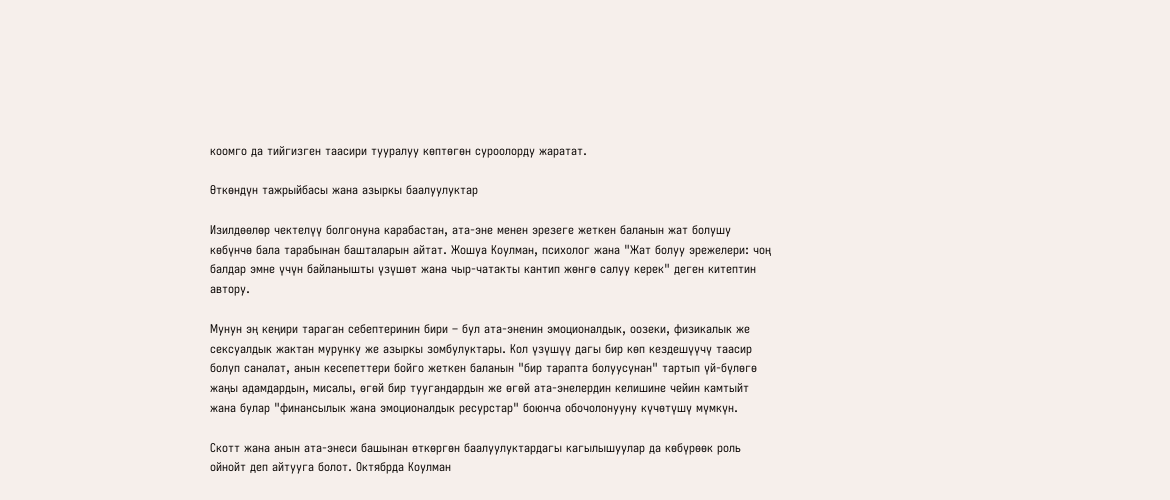коомго да тийгизген таасири тууралуу көптөгөн суроолорду жаратат.

Өткөндүн тажрыйбасы жана азыркы баалуулуктар

Изилдөөлөр чектелүү болгонуна карабастан, ата-эне менен эрезеге жеткен баланын жат болушу көбүнчө бала тарабынан башталарын айтат. Жошуа Коулман, психолог жана "Жат болуу эрежелери: чоң балдар эмне үчүн байланышты үзүшөт жана чыр-чатакты кантип жөнгө салуу керек" деген китептин автору.

Мунун эң кеңири тараган себептеринин бири – бул ата-эненин эмоционалдык, оозеки, физикалык же сексуалдык жактан мурунку же азыркы зомбулуктары. Кол үзүшүү дагы бир көп кездешүүчү таасир болуп саналат, анын кесепеттери бойго жеткен баланын "бир тарапта болуусунан" тартып үй-бүлөгө жаңы адамдардын, мисалы, өгөй бир туугандардын же өгөй ата-энелердин келишине чейин камтыйт жана булар "финансылык жана эмоционалдык ресурстар" боюнча обочолонууну күчөтүшү мүмкүн.

Скотт жана анын ата-энеси башынан өткөргөн баалуулуктардагы кагылышуулар да көбүрөөк роль ойнойт деп айтууга болот. Октябрда Коулман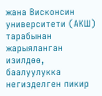жана Висконсин университети (АКШ) тарабынан жарыяланган изилдөө, баалуулукка негизделген пикир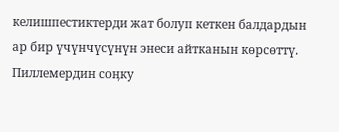келишпестиктерди жат болуп кеткен балдардын ар бир үчүнчүсүнүн энеси айтканын көрсөттү. Пиллемердин соӊку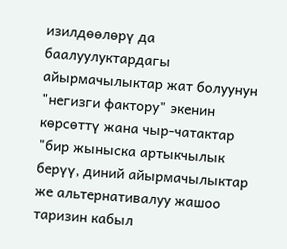изилдөөлөрү да баалуулуктардагы айырмачылыктар жат болуунун "негизги фактору" экенин көрсөттү жана чыр-чатактар "бир жыныска артыкчылык берүү, диний айырмачылыктар же альтернативалуу жашоо таризин кабыл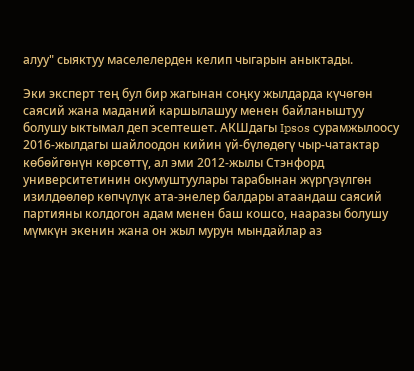алуу" сыяктуу маселелерден келип чыгарын аныктады.

Эки эксперт тең бул бир жагынан соӊку жылдарда күчөгөн саясий жана маданий каршылашуу менен байланыштуу болушу ыктымал деп эсептешет. АКШдагы Ipsos сурамжылоосу 2016-жылдагы шайлоодон кийин үй-бүлөдөгү чыр-чатактар көбөйгөнүн көрсөттү, ал эми 2012-жылы Стэнфорд университетинин окумуштуулары тарабынан жүргүзүлгөн изилдөөлөр көпчүлүк ата-энелер балдары атаандаш саясий партияны колдогон адам менен баш кошсо, нааразы болушу мүмкүн экенин жана он жыл мурун мындайлар аз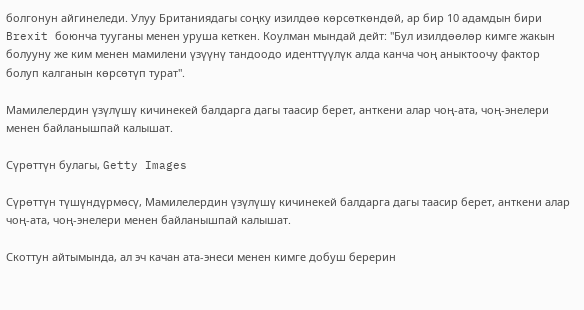болгонун айгинеледи. Улуу Британиядагы соңку изилдөө көрсөткөндөй, ар бир 10 адамдын бири Brexit боюнча тууганы менен уруша кеткен. Коулман мындай дейт: "Бул изилдөөлөр кимге жакын болууну же ким менен мамилени үзүүнү тандоодо иденттүүлүк алда канча чоң аныктоочу фактор болуп калганын көрсөтүп турат".

Мамилелердин үзүлүшү кичинекей балдарга дагы таасир берет, анткени алар чоң-ата, чоң-энелери менен байланышпай калышат.

Сүрөттүн булагы, Getty Images

Сүрөттүн түшүндүрмөсү, Мамилелердин үзүлүшү кичинекей балдарга дагы таасир берет, анткени алар чоң-ата, чоң-энелери менен байланышпай калышат.

Скоттун айтымында, ал эч качан ата-энеси менен кимге добуш берерин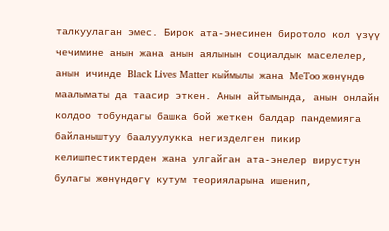талкуулаган эмес. Бирок ата-энесинен биротоло кол үзүү чечимине анын жана анын аялынын социалдык маселелер, анын ичинде Black Lives Matter кыймылы жана MeToo жөнүндө маалыматы да таасир эткен. Анын айтымында, анын онлайн колдоо тобундагы башка бой жеткен балдар пандемияга байланыштуу баалуулукка негизделген пикир келишпестиктерден жана улгайган ата-энелер вирустун булагы жөнүндөгү кутум теорияларына ишенип,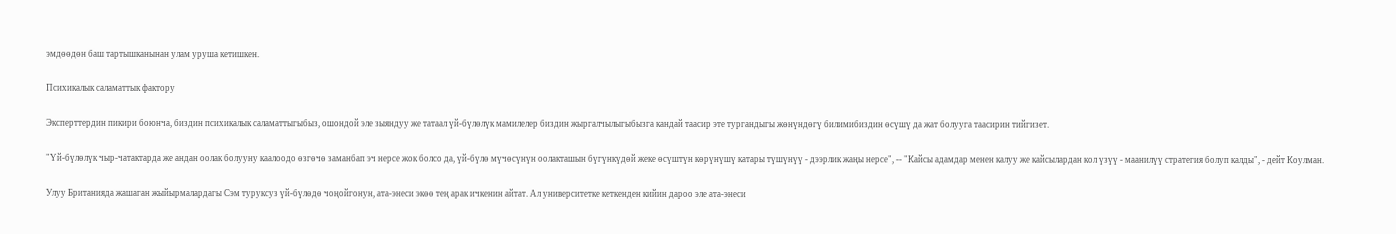эмдөөдөн баш тартышканынан улам уруша кетишкен.

Психикалык саламаттык фактору

Эксперттердин пикири боюнча, биздин психикалык саламаттыгыбыз, ошондой эле зыяндуу же татаал үй-бүлөлүк мамилелер биздин жыргалчылыгыбызга кандай таасир эте тургандыгы жөнүндөгү билимибиздин өсүшү да жат болууга таасирин тийгизет.

"Үй-бүлөлүк чыр-чатактарда же андан оолак болууну каалоодо өзгөчө заманбап эч нерсе жок болсо да, үй-бүлө мүчөсүнүн оолакташын бүгүнкүдөй жеке өсүштүн көрүнүшү катары түшүнүү - дээрлик жаңы нерсе", -- "Кайсы адамдар менен калуу же кайсылардан кол үзүү - маанилүү стратегия болуп калды", - дейт Коулман.

Улуу Британияда жашаган жыйырмалардагы Сэм туруксуз үй-бүлөдө чоңойгонун, ата-энеси экөө тең арак ичкенин айтат. Ал университетке кеткенден кийин дароо эле ата-энеси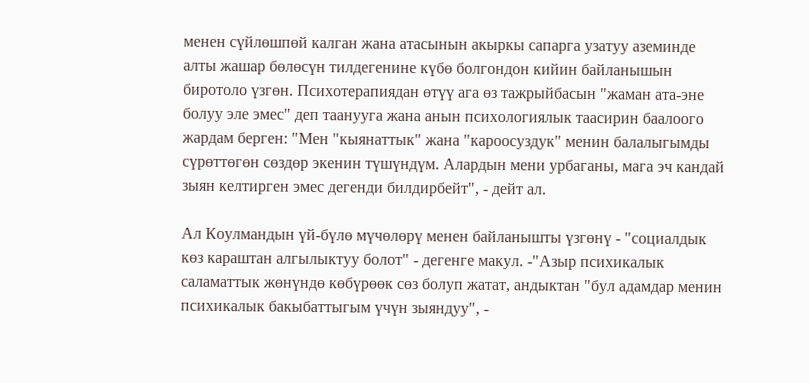менен сүйлөшпөй калган жана атасынын акыркы сапарга узатуу аземинде алты жашар бөлөсүн тилдегенине күбө болгондон кийин байланышын биротоло үзгөн. Психотерапиядан өтүү ага өз тажрыйбасын "жаман ата-эне болуу эле эмес" деп таанууга жана анын психологиялык таасирин баалоого жардам берген: "Мен "кыянаттык" жана "кароосуздук" менин балалыгымды сүрөттөгөн сөздөр экенин түшүндүм. Алардын мени урбаганы, мага эч кандай зыян келтирген эмес дегенди билдирбейт", - дейт ал.

Ал Коулмандын үй-бүлө мүчөлөрү менен байланышты үзгөнү - "социалдык көз караштан алгылыктуу болот" - дегенге макул. -"Азыр психикалык саламаттык жөнүндө көбүрөөк сөз болуп жатат, андыктан "бул адамдар менин психикалык бакыбаттыгым үчүн зыяндуу", -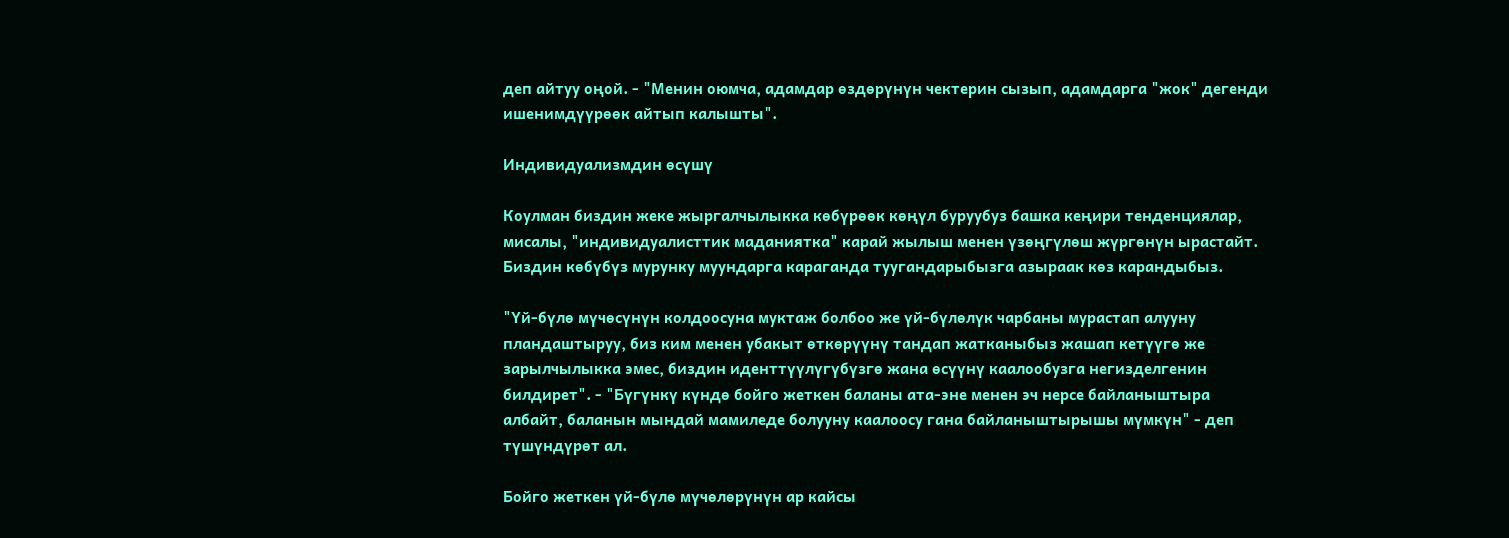деп айтуу оңой. - "Менин оюмча, адамдар өздөрүнүн чектерин сызып, адамдарга "жок" дегенди ишенимдүүрөөк айтып калышты".

Индивидуализмдин өсүшү

Коулман биздин жеке жыргалчылыкка көбүрөөк көңүл буруубуз башка кеңири тенденциялар, мисалы, "индивидуалисттик маданиятка" карай жылыш менен үзөңгүлөш жүргөнүн ырастайт. Биздин көбүбүз мурунку муундарга караганда туугандарыбызга азыраак көз карандыбыз.

"Үй-бүлө мүчөсүнүн колдоосуна муктаж болбоо же үй-бүлөлүк чарбаны мурастап алууну пландаштыруу, биз ким менен убакыт өткөрүүнү тандап жатканыбыз жашап кетүүгө же зарылчылыкка эмес, биздин иденттүүлүгүбүзгө жана өсүүнү каалообузга негизделгенин билдирет". - "Бүгүнкү күндө бойго жеткен баланы ата-эне менен эч нерсе байланыштыра албайт, баланын мындай мамиледе болууну каалоосу гана байланыштырышы мүмкүн" - деп түшүндүрөт ал.

Бойго жеткен үй-бүлө мүчөлөрүнүн ар кайсы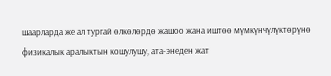шаарларда же ал тургай өлкөлөрдө жашоо жана иштөө мүмкүнчүлүктөрүнө физикалык аралыктын кошулушу, ата-энеден жат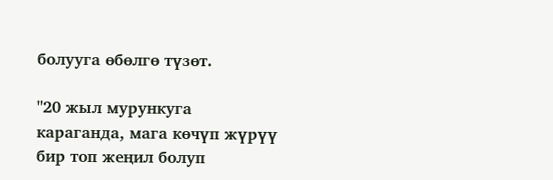болууга өбөлгө түзөт.

"20 жыл мурункуга караганда, мага көчүп жүрүү бир топ жеңил болуп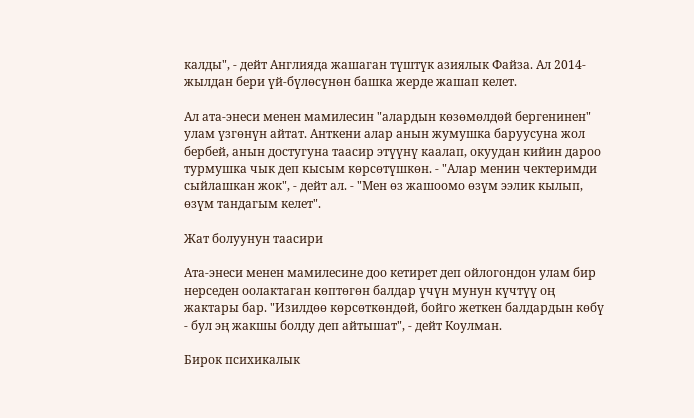калды", - дейт Англияда жашаган түштүк азиялык Файза. Ал 2014-жылдан бери үй-бүлөсүнөн башка жерде жашап келет.

Ал ата-энеси менен мамилесин "алардын көзөмөлдөй бергенинен" улам үзгөнүн айтат. Анткени алар анын жумушка баруусуна жол бербей, анын достугуна таасир этүүнү каалап, окуудан кийин дароо турмушка чык деп кысым көрсөтүшкөн. - "Алар менин чектеримди сыйлашкан жок", - дейт ал. - "Мен өз жашоомо өзүм ээлик кылып, өзүм тандагым келет".

Жат болуунун таасири

Ата-энеси менен мамилесине доо кетирет деп ойлогондон улам бир нерседен оолактаган көптөгөн балдар үчүн мунун күчтүү оң жактары бар. "Изилдөө көрсөткөндөй, бойго жеткен балдардын көбү - бул эң жакшы болду деп айтышат", - дейт Коулман.

Бирок психикалык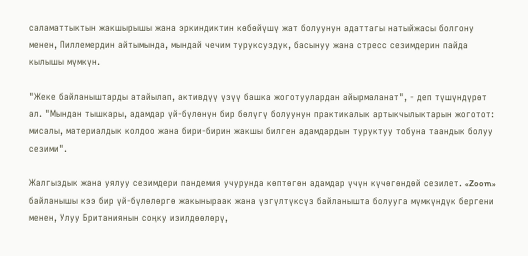саламаттыктын жакшырышы жана эркиндиктин көбөйүшү жат болуунун адаттагы натыйжасы болгону менен, Пиллемердин айтымында, мындай чечим туруксуздук, басынуу жана стресс сезимдерин пайда кылышы мүмкүн.

"Жеке байланыштарды атайылап, активдүү үзүү башка жоготуулардан айырмаланат", - деп түшүндүрөт ал. "Мындан тышкары, адамдар үй-бүлөнүн бир бөлүгү болуунун практикалык артыкчылыктарын жоготот: мисалы, материалдык колдоо жана бири-бирин жакшы билген адамдардын туруктуу тобуна таандык болуу сезими".

Жалгыздык жана уялуу сезимдери пандемия учурунда көптөгөн адамдар үчүн күчөгөндөй сезилет. «Zoom» байланышы кээ бир үй-бүлөлөргө жакыныраак жана үзгүлтүксүз байланышта болууга мүмкүндүк бергени менен, Улуу Британиянын соңку изилдөөлөрү,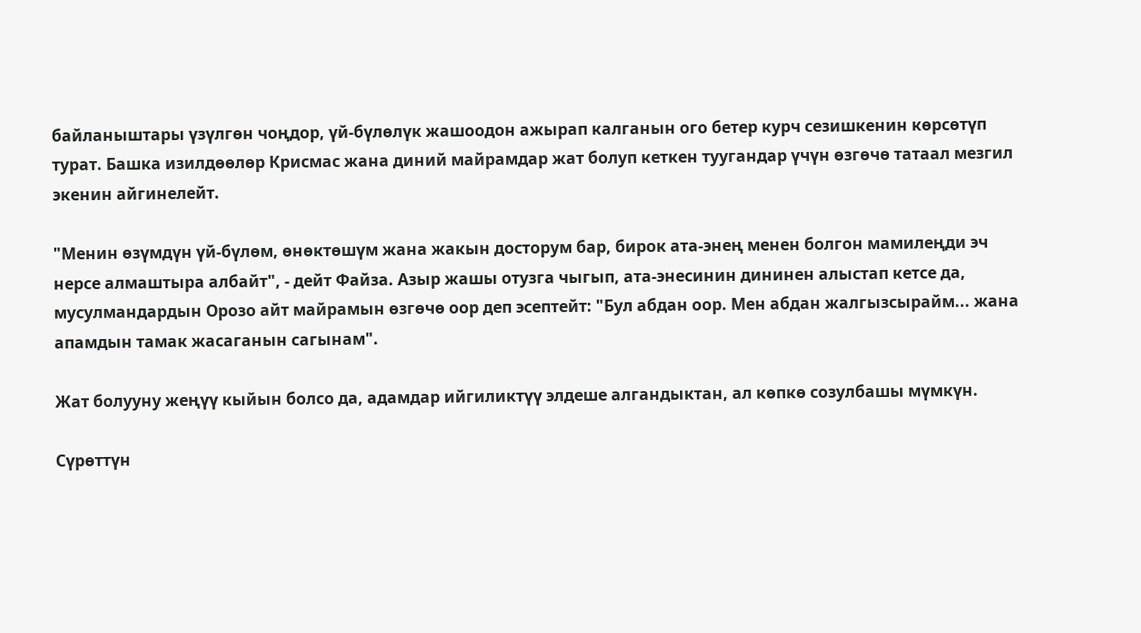байланыштары үзүлгөн чоңдор, үй-бүлөлүк жашоодон ажырап калганын ого бетер курч сезишкенин көрсөтүп турат. Башка изилдөөлөр Крисмас жана диний майрамдар жат болуп кеткен туугандар үчүн өзгөчө татаал мезгил экенин айгинелейт.

"Менин өзүмдүн үй-бүлөм, өнөктөшүм жана жакын досторум бар, бирок ата-энең менен болгон мамилеңди эч нерсе алмаштыра албайт", - дейт Файза. Азыр жашы отузга чыгып, ата-энесинин дининен алыстап кетсе да, мусулмандардын Орозо айт майрамын өзгөчө оор деп эсептейт: "Бул абдан оор. Мен абдан жалгызсырайм... жана апамдын тамак жасаганын сагынам".

Жат болууну жеңүү кыйын болсо да, адамдар ийгиликтүү элдеше алгандыктан, ал көпкө созулбашы мүмкүн.

Сүрөттүн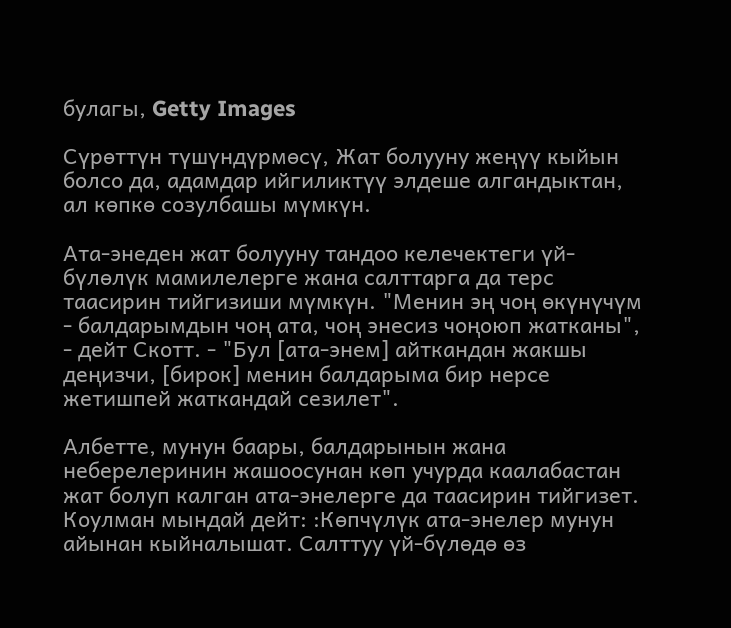булагы, Getty Images

Сүрөттүн түшүндүрмөсү, Жат болууну жеңүү кыйын болсо да, адамдар ийгиликтүү элдеше алгандыктан, ал көпкө созулбашы мүмкүн.

Ата-энеден жат болууну тандоо келечектеги үй-бүлөлүк мамилелерге жана салттарга да терс таасирин тийгизиши мүмкүн. "Менин эң чоң өкүнүчүм - балдарымдын чоң ата, чоң энесиз чоңоюп жатканы", - дейт Скотт. - "Бул [ата-энем] айткандан жакшы деңизчи, [бирок] менин балдарыма бир нерсе жетишпей жаткандай сезилет".

Албетте, мунун баары, балдарынын жана неберелеринин жашоосунан көп учурда каалабастан жат болуп калган ата-энелерге да таасирин тийгизет. Коулман мындай дейт: :Көпчүлүк ата-энелер мунун айынан кыйналышат. Салттуу үй-бүлөдө өз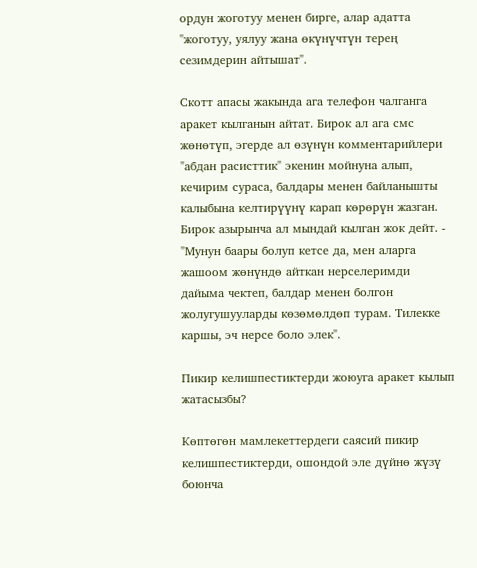ордун жоготуу менен бирге, алар адатта "жоготуу, уялуу жана өкүнүчтүн терең сезимдерин айтышат".

Скотт апасы жакында ага телефон чалганга аракет кылганын айтат. Бирок ал ага смс жөнөтүп, эгерде ал өзүнүн комментарийлери "абдан расисттик" экенин мойнуна алып, кечирим сураса, балдары менен байланышты калыбына келтирүүнү карап көрөрүн жазган. Бирок азырынча ал мындай кылган жок дейт. - "Мунун баары болуп кетсе да, мен аларга жашоом жөнүндө айткан нерселеримди дайыма чектеп, балдар менен болгон жолугушууларды көзөмөлдөп турам. Тилекке каршы, эч нерсе боло элек".

Пикир келишпестиктерди жоюуга аракет кылып жатасызбы?

Көптөгөн мамлекеттердеги саясий пикир келишпестиктерди, ошондой эле дүйнө жүзү боюнча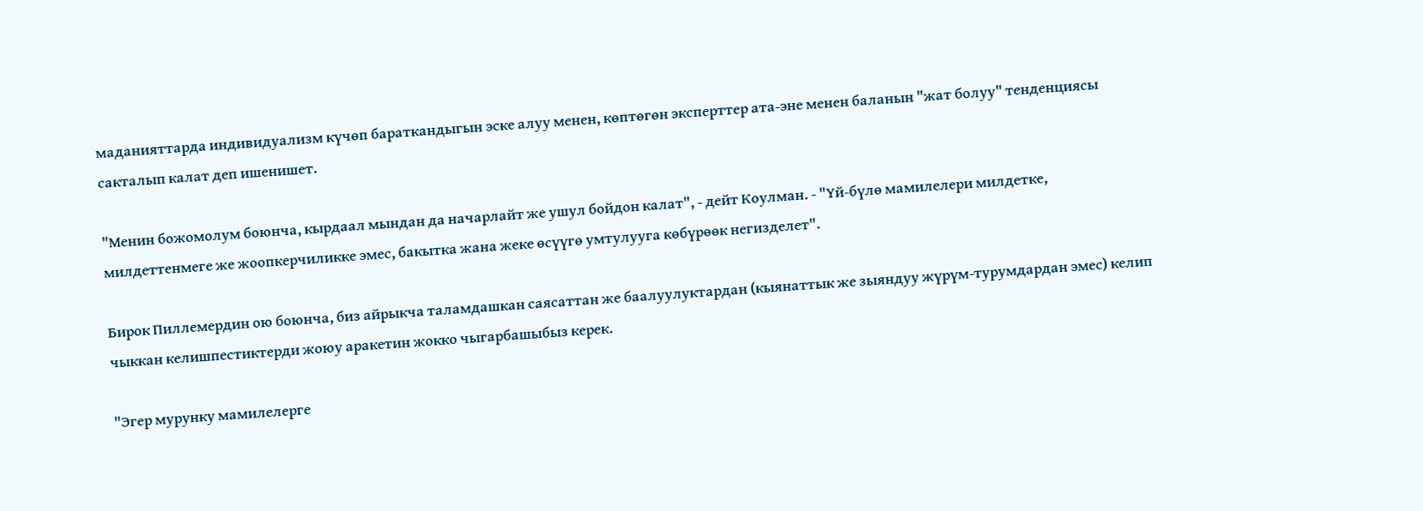маданияттарда индивидуализм күчөп бараткандыгын эске алуу менен, көптөгөн эксперттер ата-эне менен баланын "жат болуу" тенденциясы сакталып калат деп ишенишет.

"Менин божомолум боюнча, кырдаал мындан да начарлайт же ушул бойдон калат", - дейт Коулман. - "Үй-бүлө мамилелери милдетке, милдеттенмеге же жоопкерчиликке эмес, бакытка жана жеке өсүүгө умтулууга көбүрөөк негизделет".

Бирок Пиллемердин ою боюнча, биз айрыкча таламдашкан саясаттан же баалуулуктардан (кыянаттык же зыяндуу жүрүм-турумдардан эмес) келип чыккан келишпестиктерди жоюу аракетин жокко чыгарбашыбыз керек.

"Эгер мурунку мамилелерге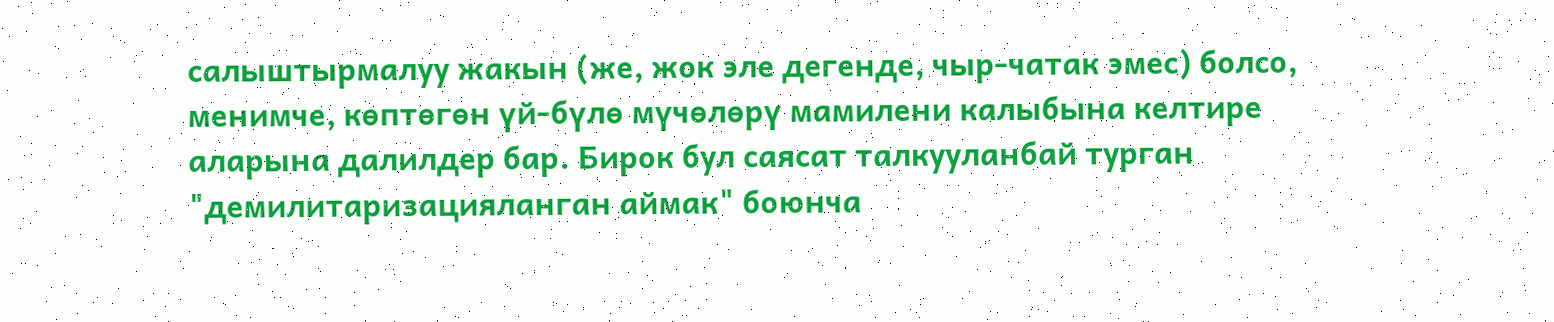салыштырмалуу жакын (же, жок эле дегенде, чыр-чатак эмес) болсо, менимче, көптөгөн үй-бүлө мүчөлөрү мамилени калыбына келтире аларына далилдер бар. Бирок бул саясат талкууланбай турган "демилитаризацияланган аймак" боюнча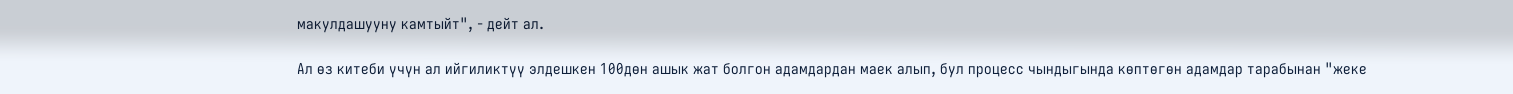макулдашууну камтыйт", - дейт ал.

Ал өз китеби үчүн ал ийгиликтүү элдешкен 100дөн ашык жат болгон адамдардан маек алып, бул процесс чындыгында көптөгөн адамдар тарабынан "жеке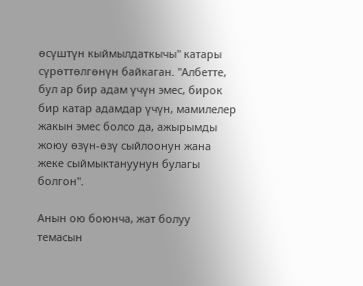өсүштүн кыймылдаткычы" катары сүрөттөлгөнүн байкаган. "Албетте, бул ар бир адам үчүн эмес, бирок бир катар адамдар үчүн, мамилелер жакын эмес болсо да, ажырымды жоюу өзүн-өзү сыйлоонун жана жеке сыймыктануунун булагы болгон".

Анын ою боюнча, жат болуу темасын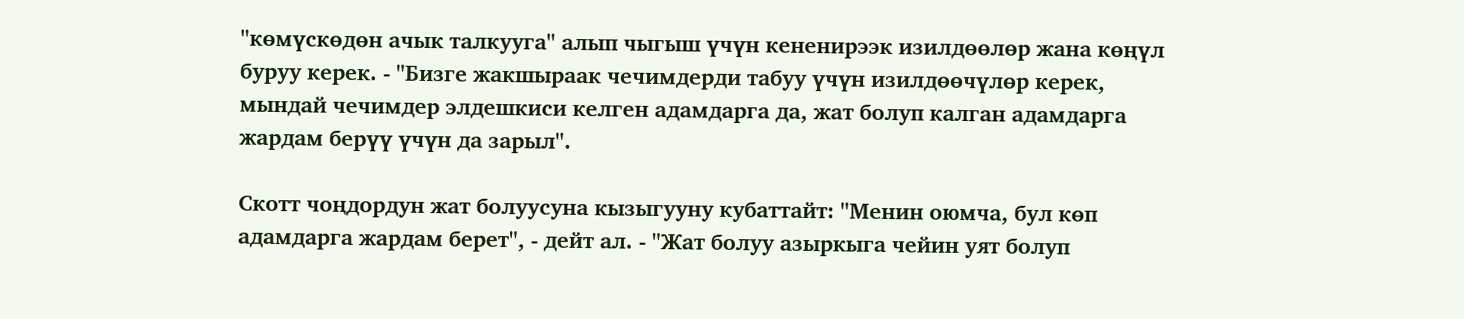"көмүскөдөн ачык талкууга" алып чыгыш үчүн кененирээк изилдөөлөр жана көңүл буруу керек. - "Бизге жакшыраак чечимдерди табуу үчүн изилдөөчүлөр керек, мындай чечимдер элдешкиси келген адамдарга да, жат болуп калган адамдарга жардам берүү үчүн да зарыл".

Скотт чоңдордун жат болуусуна кызыгууну кубаттайт: "Менин оюмча, бул көп адамдарга жардам берет", - дейт ал. - "Жат болуу азыркыга чейин уят болуп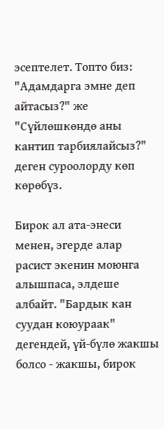эсептелет. Топто биз: "Адамдарга эмне деп айтасыз?" же "Сүйлөшкөндө аны кантип тарбиялайсыз?" деген суроолорду көп көрөбүз.

Бирок ал ата-энеси менен, эгерде алар расист экенин моюнга алышпаса, элдеше албайт. "Бардык кан суудан коюураак" дегендей, үй-бүлө жакшы болсо - жакшы, бирок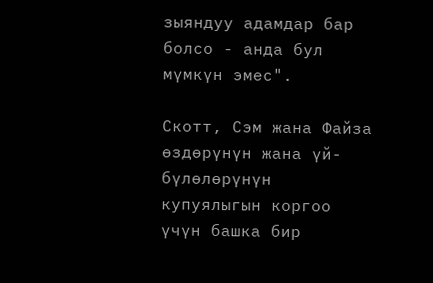зыяндуу адамдар бар болсо - анда бул мүмкүн эмес".

Скотт, Сэм жана Файза өздөрүнүн жана үй-бүлөлөрүнүн купуялыгын коргоо үчүн башка бир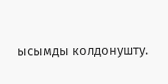ысымды колдонушту.